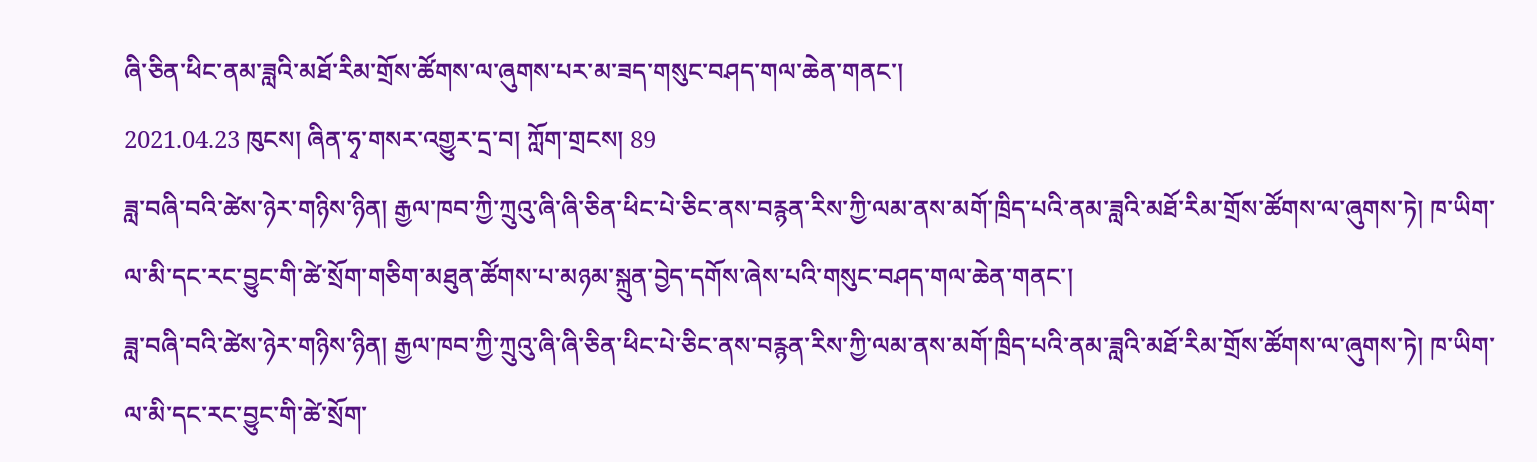ཞི་ཅིན་ཕིང་ནམ་ཟླའི་མཐོ་རིམ་གྲོས་ཚོགས་ལ་ཞུགས་པར་མ་ཟད་གསུང་བཤད་གལ་ཆེན་གནང་།
2021.04.23 ཁུངས། ཞིན་ཧྭ་གསར་འགྱུར་དྲ་བ། ཀློག་གྲངས། 89
ཟླ་བཞི་བའི་ཚེས་ཉེར་གཉིས་ཉིན། རྒྱལ་ཁབ་ཀྱི་ཀྲུའུ་ཞི་ཞི་ཅིན་ཕིང་པེ་ཅིང་ནས་བརྙན་རིས་ཀྱི་ལམ་ནས་མགོ་ཁྲིད་པའི་ནམ་ཟླའི་མཐོ་རིམ་གྲོས་ཚོགས་ལ་ཞུགས་ཏེ། ཁ་ཡིག་ལ་མི་དང་རང་བྱུང་གི་ཚེ་སྲོག་གཅིག་མཐུན་ཚོགས་པ་མཉམ་སྐྲུན་བྱེད་དགོས་ཞེས་པའི་གསུང་བཤད་གལ་ཆེན་གནང་།
ཟླ་བཞི་བའི་ཚེས་ཉེར་གཉིས་ཉིན། རྒྱལ་ཁབ་ཀྱི་ཀྲུའུ་ཞི་ཞི་ཅིན་ཕིང་པེ་ཅིང་ནས་བརྙན་རིས་ཀྱི་ལམ་ནས་མགོ་ཁྲིད་པའི་ནམ་ཟླའི་མཐོ་རིམ་གྲོས་ཚོགས་ལ་ཞུགས་ཏེ། ཁ་ཡིག་ལ་མི་དང་རང་བྱུང་གི་ཚེ་སྲོག་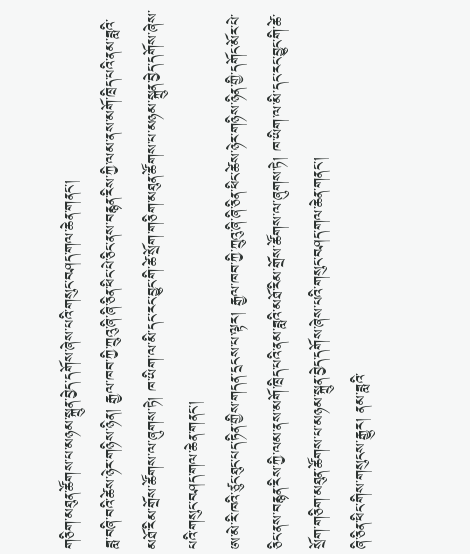གཅིག་མཐུན་ཚོགས་པ་མཉམ་སྐྲུན་བྱེད་དགོས་ཞེས་པའི་གསུང་བཤད་གལ་ཆེན་གནང་།
ཟླ་བཞི་བའི་ཚེས་ཉེར་གཉིས་ཉིན། རྒྱལ་ཁབ་ཀྱི་ཀྲུའུ་ཞི་ཞི་ཅིན་ཕིང་པེ་ཅིང་ནས་བརྙན་རིས་ཀྱི་ལམ་ནས་མགོ་ཁྲིད་པའི་ནམ་ཟླའི་མཐོ་རིམ་གྲོས་ཚོགས་ལ་ཞུགས་ཏེ། ཁ་ཡིག་ལ་མི་དང་རང་བྱུང་གི་ཚེ་སྲོག་གཅིག་མཐུན་ཚོགས་པ་མཉམ་སྐྲུན་བྱེད་དགོས་ཞེས་པའི་གསུང་བཤད་གལ་ཆེན་གནང་།
ཨ་མེ་རི་ཁའི་ཙུང་ཐུང་པད་ཏིན་གྱིས་གདན་དྲངས་པ་ལྟར། རྒྱལ་ཁབ་ཀྱི་ཀྲུའུ་ཞི་ཞི་ཅིན་ཕིང་ཚེས་ཉེར་གཉིས་ཉིན་གྱི་དགོང་མོར་པེ་ཅིང་ནས་བརྙན་རིས་ཀྱི་ལམ་ནས་མགོ་ཁྲིད་པའི་ནམ་ཟླའི་མཐོ་རིམ་གྲོས་ཚོགས་ལ་ཞུགས་ཏེ། ཁ་ཡིག་ལ་མི་དང་རང་བྱུང་གི་ཚེ་སྲོག་གཅིག་མཐུན་ཚོགས་པ་མཉམ་སྐྲུན་བྱེད་དགོས་ཞེས་པའི་གསུང་བཤད་གལ་ཆེན་གནང་།
ཞི་ཅིན་ཕིང་གིས་གསུངས་རྒྱུར། ནམ་ཟླའི་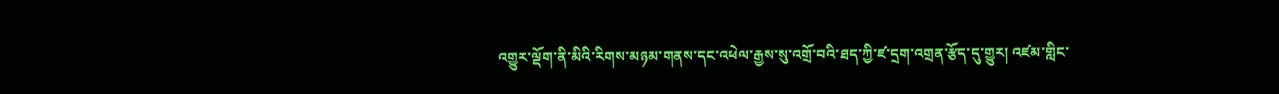འགྱུར་ལྡོག་ནི་མིའི་རིགས་མཉམ་གནས་དང་འཕེལ་རྒྱས་སུ་འགྲོ་བའི་ཐད་ཀྱི་ཛ་དྲག་འགྲན་རྩོད་དུ་གྱུར། འཛམ་གླིང་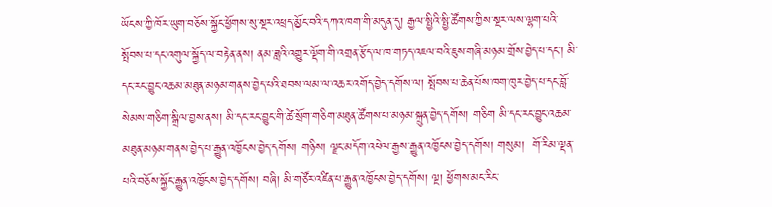ཡོངས་ཀྱི་ཁོར་ཡུག་བཅོས་སྐྱོང་ཕྱོགས་སུ་སྔར་འཕྲད་མྱོང་བའི་དཀའ་ཁག་གི་མདུན་དུ། རྒྱལ་སྤྱིའི་སྤྱི་ཚོགས་ཀྱིས་སྔར་ལས་ལྷག་པའི་སྤོབས་པ་དང་འགུལ་སྐྱོད་ལ་བརྟེན་ནས། ནམ་ཟླའི་འགྱུར་ལྡོག་གི་འགྲན་རྩོད་ལ་ཁ་གཏད་འཇལ་བའི་ཇུས་གཞི་མཉམ་གྲོས་བྱེད་པ་དང་། མི་དང་རང་བྱུང་འཆམ་མཐུན་མཉམ་གནས་བྱེད་པའི་ཐབས་ལམ་ལ་འཆར་འགོད་བྱེད་དགོས་ལ། སྤོབས་པ་ཆེན་པོས་ཁག་ཁུར་བྱེད་པ་དང་བློ་སེམས་གཅིག་སྒྲིལ་བྱས་ནས། མི་དང་རང་བྱུང་གི་ཚེ་སྲོག་གཅིག་མཐུན་ཚོགས་པ་མཉམ་སྐྲུན་བྱེད་དགོས། གཅིག མི་དང་རང་བྱུང་འཆམ་མཐུན་མཉམ་གནས་བྱེད་པ་རྒྱུན་འཁྱོངས་བྱེད་དགོས། གཉིས། ལྗང་མདོག་འཕེལ་རྒྱས་རྒྱུན་འཁྱོངས་བྱེད་དགོས། གསུམ།  གོ་རིམ་ལྡན་པའི་བཅོས་སྐྱོང་རྒྱུན་འཁྱོངས་བྱེད་དགོས། བཞི། མི་གཙོར་འཛིན་པ་རྒྱུན་འཁྱོངས་བྱེད་དགོས། ལྔ། ཕྱོགས་མང་རིང་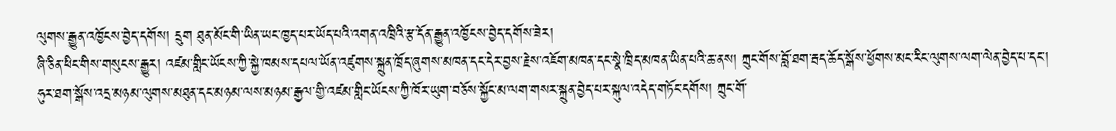ལུགས་རྒྱུན་འཁྱོངས་བྱེད་དགོས། དྲུག ཐུན་མོང་གི་ཡིན་ཡང་ཁྱད་པར་ཡོད་པའི་འགན་འཁྲིའི་རྩ་དོན་རྒྱུན་འཁྱོངས་བྱེད་དགོས་ཟེར།
ཞི་ཅིན་ཕིང་གིས་གསུངས་རྒྱུར། འཛམ་གླིང་ཡོངས་ཀྱི་སྐྱེ་ཁམས་དཔལ་ཡོན་འཛུགས་སྐྲུན་ཁྲོད་ཞུགས་མཁན་དང་དེར་བྱས་རྗེས་འཇོག་མཁན་དང་སྣེ་ཁྲིད་མཁན་ཡིན་པའི་ཆ་ནས། ཀྲུང་གོས་བློ་ཐག་རྦད་ཆོད་སྒོས་ཕྱོགས་མང་རིང་ལུགས་ལག་ལེན་བྱེད་པ་དང་། ཧུར་ཐག་སྒོས་འདྲ་མཉམ་ལུགས་མཐུན་དང་མཉམ་ལས་མཉམ་རྒྱལ་གྱི་འཛམ་གླིང་ཡོངས་ཀྱི་ཁོར་ཡུག་བཅོས་སྐྱོང་མ་ལག་གསར་སྐྲུན་བྱེད་པར་སྐུལ་འདེད་གཏོང་དགོས། ཀྲུང་གོ་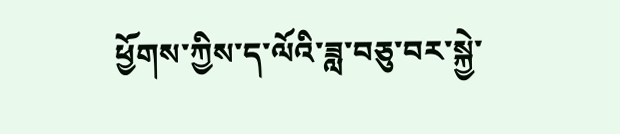ཕྱོགས་ཀྱིས་ད་ལོའི་ཟླ་བཅུ་བར་སྐྱེ་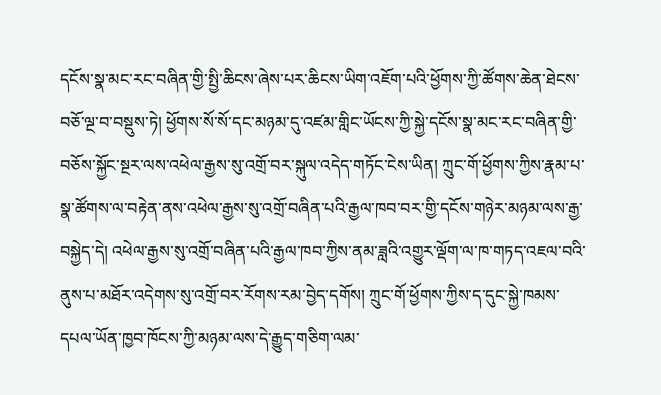དངོས་སྣ་མང་རང་བཞིན་གྱི་སྤྱི་ཆིངས་ཞེས་པར་ཆིངས་ཡིག་འཇོག་པའི་ཕྱོགས་ཀྱི་ཚོགས་ཆེན་ཐེངས་བཅོ་ལྔ་བ་བསྡུས་ཏེ། ཕྱོགས་སོ་སོ་དང་མཉམ་དུ་འཛམ་གླིང་ཡོངས་ཀྱི་སྐྱེ་དངོས་སྣ་མང་རང་བཞིན་གྱི་བཅོས་སྐྱོང་སྔར་ལས་འཕེལ་རྒྱས་སུ་འགྲོ་བར་སྐུལ་འདེད་གཏོང་ངེས་ཡིན། ཀྲུང་གོ་ཕྱོགས་ཀྱིས་རྣམ་པ་སྣ་ཚོགས་ལ་བརྟེན་ནས་འཕེལ་རྒྱས་སུ་འགྲོ་བཞིན་པའི་རྒྱལ་ཁབ་བར་གྱི་དངོས་གཉེར་མཉམ་ལས་རྒྱ་བསྐྱེད་དེ། འཕེལ་རྒྱས་སུ་འགྲོ་བཞིན་པའི་རྒྱལ་ཁབ་ཀྱིས་ནམ་ཟླའི་འགྱུར་ལྡོག་ལ་ཁ་གཏད་འཇལ་བའི་ནུས་པ་མཐོར་འདེགས་སུ་འགྲོ་བར་རོགས་རམ་བྱེད་དགོས། ཀྲུང་གོ་ཕྱོགས་ཀྱིས་ད་དུང་སྐྱེ་ཁམས་དཔལ་ཡོན་ཁྱབ་ཁོངས་ཀྱི་མཉམ་ལས་དེ་རྒྱུད་གཅིག་ལམ་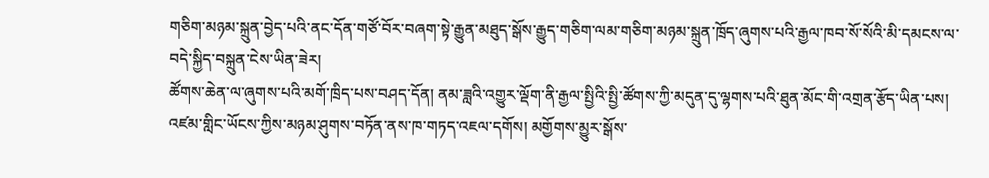གཅིག་མཉམ་སྐྲུན་བྱེད་པའི་ནང་དོན་གཙོ་བོར་བཞག་སྟེ་རྒྱུན་མཐུད་སྒོས་རྒྱུད་གཅིག་ལམ་གཅིག་མཉམ་སྐྲུན་ཁྲོད་ཞུགས་པའི་རྒྱལ་ཁབ་སོ་སོའི་མི་དམངས་ལ་བདེ་སྐྱིད་བསྐྲུན་ངེས་ཡིན་ཟེར།
ཚོགས་ཆེན་ལ་ཞུགས་པའི་མགོ་ཁྲིད་པས་བཤད་དོན། ནམ་ཟླའི་འགྱུར་ལྡོག་ནི་རྒྱལ་སྤྱིའི་སྤྱི་ཚོགས་ཀྱི་མདུན་དུ་ལྷགས་པའི་ཐུན་མོང་གི་འགྲན་རྩོད་ཡིན་པས། འཛམ་གླིང་ཡོངས་ཀྱིས་མཉམ་ཤུགས་བཏོན་ནས་ཁ་གཏད་འཇལ་དགོས། མགྱོགས་མྱུར་སྒོས་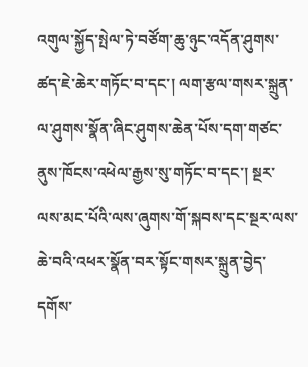འགུལ་སྐྱོད་སྤེལ་ཏེ་བཙོག་ཆུ་ཉུང་འདོན་ཤུགས་ཚད་ཇེ་ཆེར་གཏོང་བ་དང་། ལག་རྩལ་གསར་སྐྲུན་ལ་ཤུགས་སྣོན་ཞིང་ཤུགས་ཆེན་པོས་དག་གཙང་ནུས་ཁོངས་འཕེལ་རྒྱས་སུ་གཏོང་བ་དང་། སྔར་ལས་མང་པོའི་ལས་ཞུགས་གོ་སྐབས་དང་སྔར་ལས་ཆེ་བའི་འཕར་སྣོན་བར་སྟོང་གསར་སྐྲུན་བྱེད་དགོས་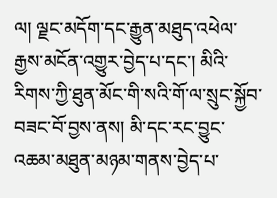ལ། ལྗང་མདོག་དང་རྒྱུན་མཐུད་འཕེལ་རྒྱས་མངོན་འགྱུར་བྱེད་པ་དང་། མིའི་རིགས་ཀྱི་ཐུན་མོང་གི་སའི་གོ་ལ་སྲུང་སྐྱོབ་བཟང་བོ་བྱས་ནས། མི་དང་རང་བྱུང་འཆམ་མཐུན་མཉམ་གནས་བྱེད་པ་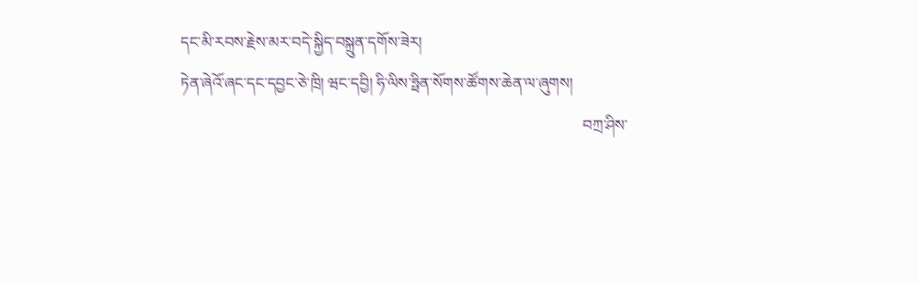དང་མི་རབས་རྗེས་མར་བདེ་སྐྱིད་བསྐྲུན་དགོས་ཟེར།
ཏེན་ཞེའོ་ཞང་དང་དབྱང་ཅེ་ཁྲི། ཝང་དབྱི། ཧི་ལིས་ཧྥིན་སོགས་ཚོགས་ཆེན་ལ་ཞུགས།
                                                                                                       བཀྲ་ཤིས་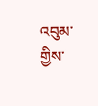འབུམ་གྱིས་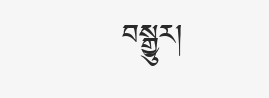བསྒྱུར།